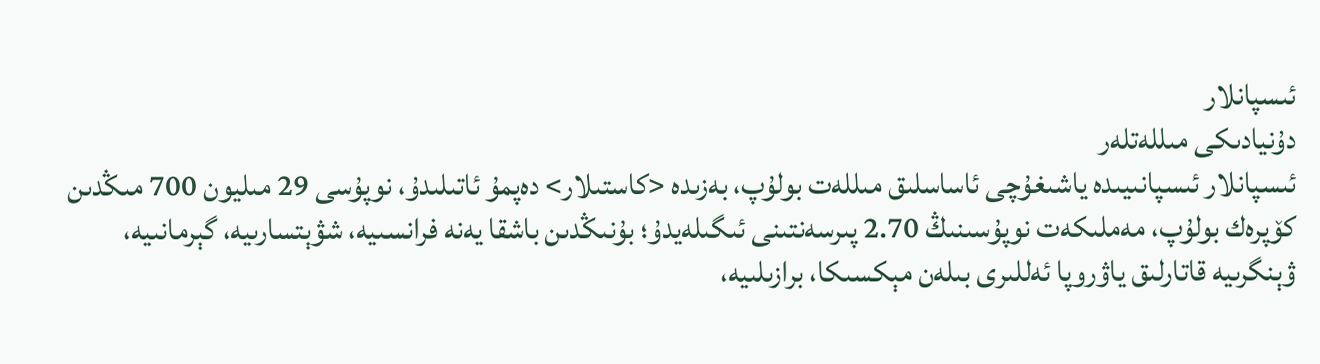ئىسپانلار
دۇنيادىكى مىللەتلەر
ئىسپانلار ئىسپانىيىدە ياشىغۇچى ئاساسلىق مىللەت بولۇپ، بەزىدە <كاستىلار> دەپمۇ ئاتىلىدۇ، نوپۇسى 29 مىليون 700 مىڭدىن كۆپرەك بولۇپ، مەملىكەت نوپۇسىنىڭ 2.70 پىرسەنتىنى ئىگىلەيدۇ؛ بۇنىڭدىن باشقا يەنە فرانسىيە، شۋېتسارىيە، گېرمانىيە، ۋېنگرىيە قاتارلىق ياۋروپا ئەللىرى بىلەن مېكسىكا، برازىلىيە،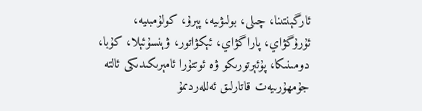ئارگېنتىنا، چىلى، بولىۋىيە، پېرۇ، كولۇمبىيە، ئۇرۇگۋاي، پاراگۋاي، ئېكۋاتور، ۋېنسۇئېلا، كۇبا، دومىنىكا، پۇئېرتورىكو ۋە ئوتتۇرا ئامېرىكىدىكى ئالتە جۇمھۇرىيەت قاتارلىق ئەللەردىمۇ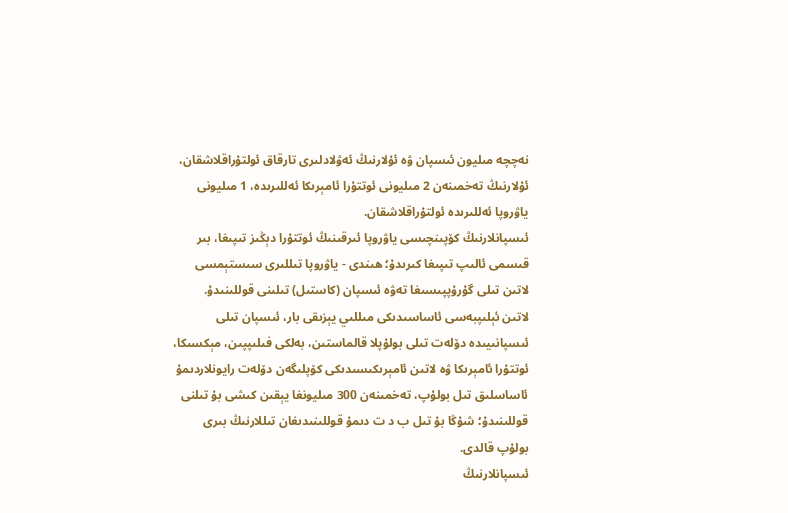نەچچە مىليون ئىسپان ۋە ئۇلارنىڭ ئەۋلادلىرى تارقاق ئولتۇراقلاشقان، ئۇلارنىڭ تەخمىنەن 2 مىليونى ئوتتۇرا ئامېرىكا ئەللىرىدە، 1 مىليونى ياۋروپا ئەللىرىدە ئولتۇراقلاشقان.
ئىسپانلارنىڭ كۆپىنچىسى ياۋروپا ئىرقىنىڭ ئوتتۇرا دېڭىز تىپىغا، بىر قىسمى ئالىپ تىپىغا كىرىدۇ؛ ھىندى - ياۋروپا تىللىرى سىستېمسى لاتىن تىلى گۇرۇپپىسىغا تەۋە ئىسپان (كاستىل) تىلىنى قوللىنىدۇ.
لاتىن ئېلىپبەسى ئاساسىدىكى مىللىي يېزىقى بار، ئىسپان تىلى ئىسپانىيىدە دۆلەت تىلى بولۇپلا قالماستىن، بەلكى فىلىپپىن، مېكسىكا، ئوتتۇرا ئامېرىكا ۋە لاتىن ئامېرىكىسىدىكى كۆپلىگەن دۆلەت رايونلاردىمۇ ئاساسلىق تىل بولۇپ، تەخمىنەن 300 مىليونغا يېقىن كىشى بۇ تىلنى قوللىنىدۇ؛ شۇڭا بۇ تىل ب د ت دىمۇ قوللىنىدىغان تىللارنىڭ بىرى بولۇپ قالدى.
ئىسپانلارنىڭ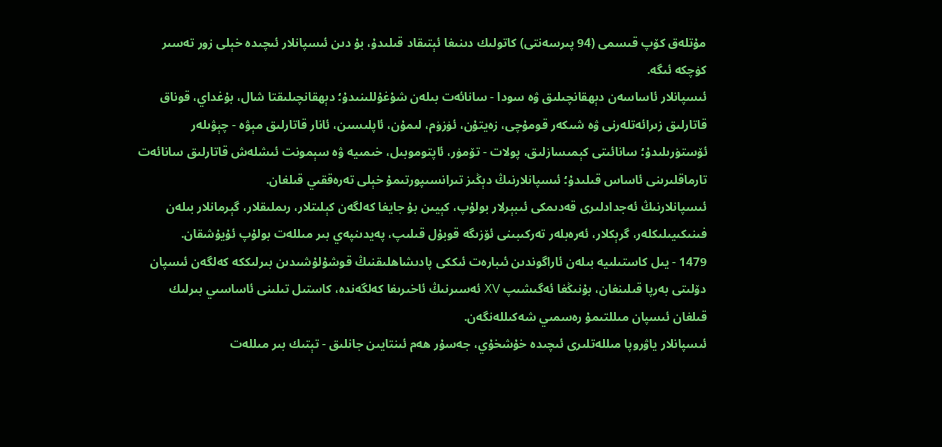مۇتلەق كۆپ قىسمى (94 پىرسەنتى) كاتولىك دىنىغا ئېتىقاد قىلىدۇ، بۇ دىن ئىسپانلار ئىچىدە خېلى زور تەسىر كۈچكە ئىگە.
ئىسپانلار ئاساسەن دېھقانچىلىق ۋە سودا - سانائەت بىلەن شۇغۇللىنىدۇ؛ دېھقانچىلىقتا شال، بۇغداي، قوناق قاتارلىق زىرائەتلەرنى ۋە شىكەر قومۇچى، زەيتۇن، ئۈزۈم، لىمۇن، ئاپلىسىن، ئانار قاتارلىق مېۋە - چېۋىلەر ئۆستۈرىلىدۇ؛ سانائىتى كېمىسازلىق، پولات - تۆمۈر، ئاپتوموبىل، خىمىيە ۋە سېمونت ئىشلەش قاتارلىق سانائەت تارماقلىرىنى ئاساس قىلىدۇ؛ ئىسپانلارنىڭ دېڭىز تىرانسىپورتىمۇ خېلى تەرەققىي قىلغان.
ئىسپانلارنىڭ ئەجدادلىرى قەدىمكى ئىبېرلار بولۇپ، كېيىن بۇ جايغا كەلگەن كېلىتلار، رىملىقلار، گېرمانلار بىلەن فىنىكىيىلىكلەر، گرېكلار، ئەرەبلەر تەركىبىنى ئۆزىگە قوبۇل قىلىپ، پەيدىنپەي بىر مىللەت بولۇپ ئۇيۇشقان.
1479 - يىل كاستىلىيە بىلەن ئاراگوندىن ئىبارەت ئىككى پادىشاھلىقنىڭ قوشۇلۇشىدىن بىرلىككە كەلگەن ئىسپان دۆلىتى بەرپا قىلىنغان، بۇنىڭغا ئەگىشىپ ⅩⅤ ئەسىرنىڭ ئاخىرىغا كەلگەندە، كاستىل تىلىنى ئاساسىي بىرلىك قىلغان ئىسپان مىللتىمۇ رەسمىي شەكىللەنگەن.
ئىسپانلار ياۋروپا مىللەتلىرى ئىچىدە خۇشخۇي، جەسۇر ھەم ئىنتايىن جانلىق - تېتىك بىر مىللەت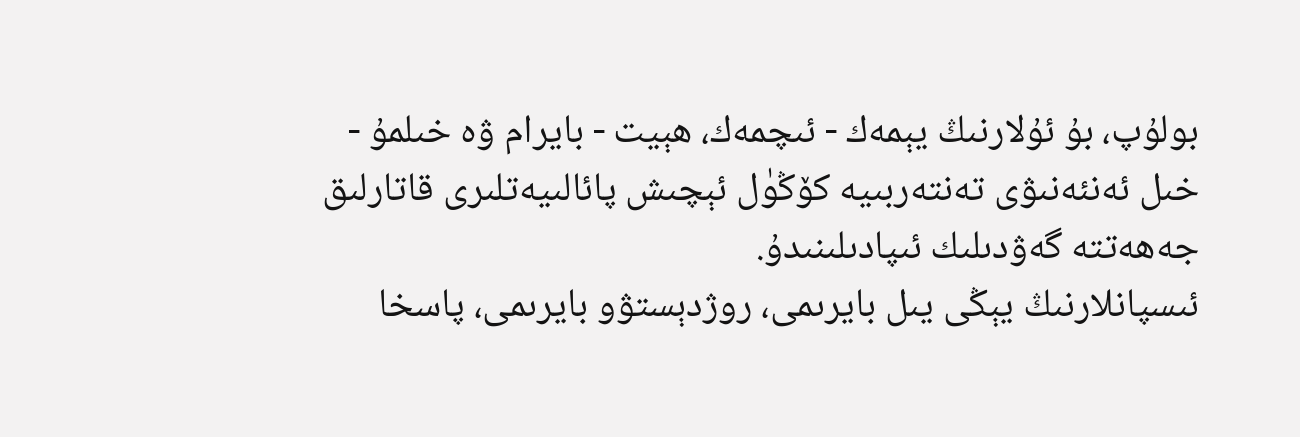بولۇپ، بۇ ئۇلارنىڭ يېمەك - ئىچمەك، ھېيت - بايرام ۋە خىلمۇ - خىل ئەنئەنىۋى تەنتەربىيە كۆڭۈل ئېچىش پائالىيەتلىرى قاتارلىق جەھەتتە گەۋدىلىك ئىپادىلىنىدۇ.
ئىسپانلارنىڭ يېڭى يىل بايرىمى، روژدېستۋو بايرىمى، پاسخا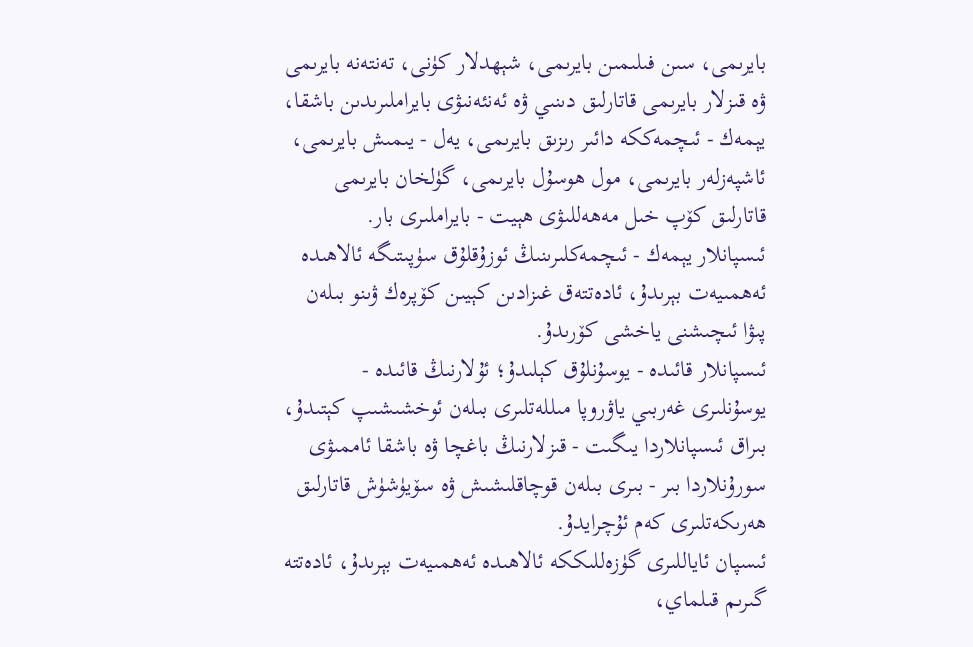بايرىمى، سىن فىلىمىن بايرىمى، شېھدلار كۈنى، تەنتەنە بايرىمى ۋە قىزلار بايرىمى قاتارلىق دىنىي ۋە ئەنئەنىۋى بايراملىرىدىن باشقا، يېمەك - ئىچمەككە دائىر رىزىق بايرىمى، يەل - يىمىش بايرىمى، ئاشپەزلەر بايرىمى، مول ھوسۇل بايرىمى، گۈلخان بايرىمى قاتارلىق كۆپ خىل مەھەللىۋى ھېيت - بايراملىرى بار.
ئىسپانلار يېمەك - ئىچمەكلىرىنىڭ ئوزۇقلۇق سۈپىتىگە ئالاھىدە ئەھمىيەت بېرىدۇ، ئادەتتەق غىزادىن كېيىن كۆپرەك ۋىنو بىلەن پىۋا ئىچىشنى ياخشى كۆرىدۇ.
ئىسپانلار قائىدە - يوسۇنلۇق كېلىدۇ؛ ئۇلارنىڭ قائىدە - يوسۇنلىرى غەربىي ياۋروپا مىللەتلىرى بىلەن ئوخشىشىپ كېتىدۇ، بىراق ئىسپانلاردا يىگىت - قىزلارنىڭ باغچا ۋە باشقا ئاممىۋى سورۇنلاردا بىر - بىرى بىلەن قوچاقلىشىش ۋە سۆيۈشۈش قاتارلىق ھەرىكەتلىرى كەم ئۇچرايدۇ.
ئىسپان ئاياللىرى گۈزەللىككە ئالاھىدە ئەھمىيەت بېرىدۇ، ئادەتتە گىرىم قىلماي،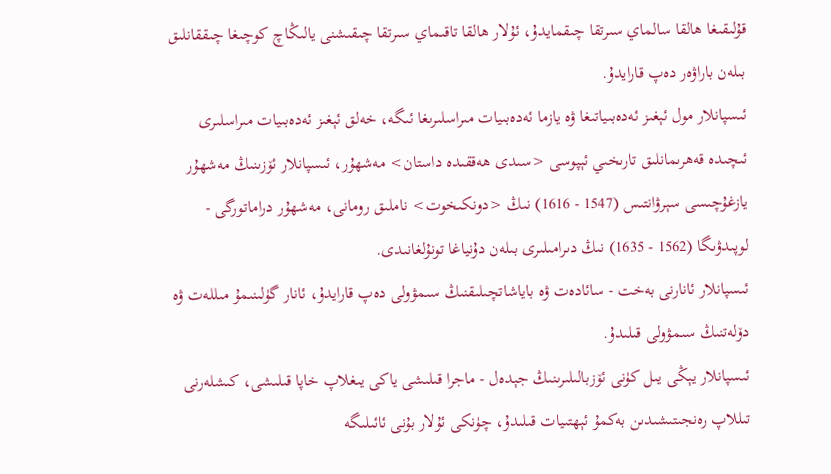قۇلىقىغا ھالقا سالماي سىرتقا چىقمايدۇ، ئۇلار ھالقا تاقىماي سىرتقا چىقىشنى يالىڭاچ كوچىغا چىققانلىق بىلەن باراۋەر دەپ قارايدۇ.
ئىسپانلار مول ئېغىز ئەدەبىياتىغا ۋە يازما ئەدەبىيات مىراسلىرىغا ئىگە، خەلق ئېغىز ئەدەبىيات مىراسلىرى ئىچىدە قەھرىمانلىق تارىخىي ئېپوسى <سىدى ھەققىدە داستان> مەشھۇر، ئىسپانلار ئۆزىنىڭ مەشھۇر يازغۇچىسى سېرۋانتىس (1547 - 1616) نىڭ <دونكىخوت> ناملىق رومانى، مەشھۇر دراماتورگى - لوپىدۋىگا (1562 - 1635) نىڭ دىرامىلىرى بىلەن دۇنياغا تونۇلغانىدى.
ئىسپانلار ئانارنى بەخت - سائادەت ۋە باياشاتچىلىقنىڭ سىمۋولى دەپ قارايدۇ، ئانار گۈلىنىمۇ مىللەت ۋە دۆلەتنىڭ سىمۋولى قىلىدۇ.
ئىسپانلار يېڭى يىل كۈنى ئۆزبالىلىرىنىڭ جېدەل - ماجرا قىلىشى ياكى يىغلاپ خاپا قىلىشى، كىشلەرنى تىللاپ رەنجىتىشىدىن بەكمۇ ئېھتىيات قىلىدۇ، چۈنكى ئۇلار بۇنى ئائىلىگە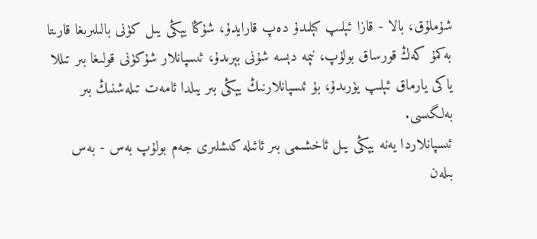شۇملۇق، بالا - قازا ئېلىپ كېلىدۇ دەپ قارايدۇ، شۇڭا يېڭى يىل كۈنى بالىلىرىغا قارىتا بەكمۇ كەڭ قورساق بولۇپ، نېمە دېسە شۇنى بېرىدۇ، ئىسپانلار شۇكۈنى قولىغا بىر تىللا ياكى يارماق ئېلىپ يۈرىدۇ، بۇ ئىسپانلارنىڭ يېڭى بىر يىلدا ئامەت تىلەشنىڭ بىر بەلگىسى.
ئىسپانلاردا يەنە يېڭى يىل ئاخشىمى بىر ئائىلە كىشلىرى جەم بولۇپ بەس - بەس بىلەن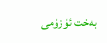بەخت ئۈزۈمى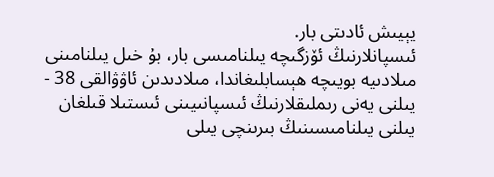يېيىش ئادىتى بار.
ئىسپانلارنىڭ ئۆزگىچە يىلنامىسى بار، بۇ خىل يىلنامىنى مىلادىيە بويىچە ھېسابلىغاندا، مىلادىدىن ئاۋۋالقى 38 - يىلنى يەنى رىملىقلارنىڭ ئىسپانىيىنى ئىستىلا قىلغان يىلنى يىلنامىسىنىڭ بىرىنچى يىلى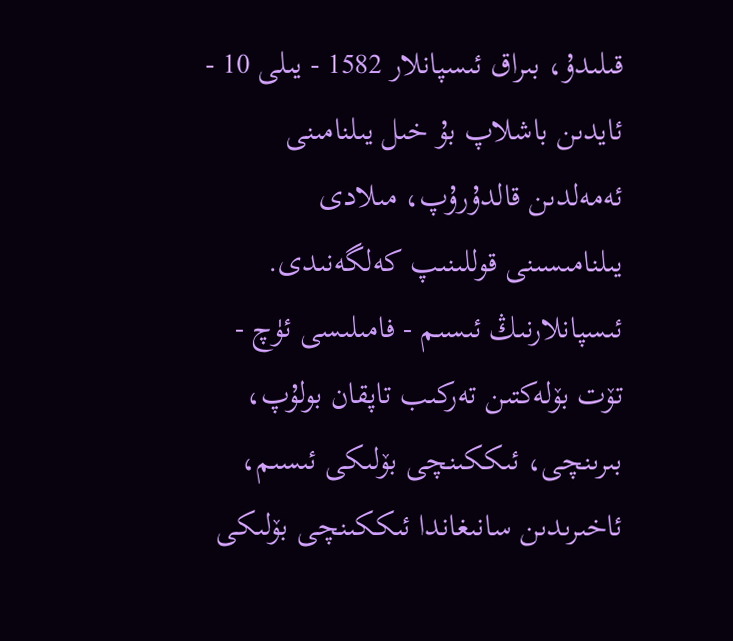قىلىدۇ، بىراق ئىسپانلار 1582 - يىلى 10 - ئايدىن باشلاپ بۇ خىل يىلنامىنى ئەمەلدىن قالدۇرۇپ، مىلادى يىلنامىسىنى قوللىنىپ كەلگەنىدى.
ئىسپانلارنىڭ ئىسىم - فامىلىسى ئۈچ - تۆت بۆلەكتىن تەركىب تاپقان بولۇپ، بىرىنچى، ئىككىنچى بۆلىكى ئىسىم، ئاخىرىدىن سانىغاندا ئىككىنچى بۆلىكى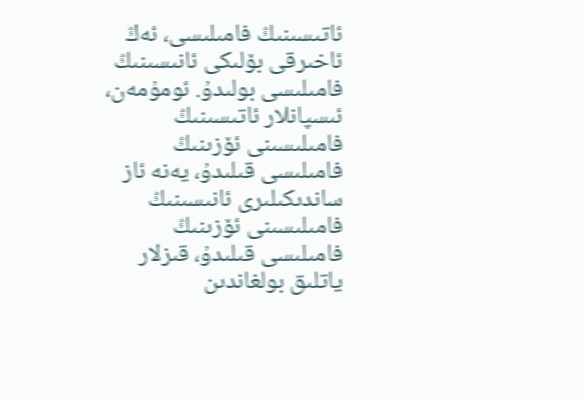ئاتىسىنىڭ فامىلىسى، ئەڭ ئاخىرقى بۆلىكى ئانىسىنىڭ فامىلىسى بولىدۇ. ئومۇمەن، ئىسپانلار ئاتىسىنىڭ فامىلىسىنى ئۆزىنىڭ فامىلىسى قىلىدۇ، يەنە ئاز ساندىكىلىرى ئانىسىنىڭ فامىلىسىنى ئۆزىنىڭ فامىلىسى قىلىدۇ، قىزلار ياتلىق بولغاندىن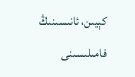كېيىن، ئانىسىنىڭ فامىلىسىنى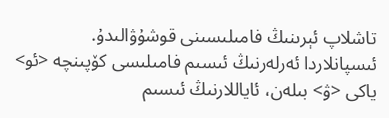تاشلاپ ئېرىنىڭ فامىلىسىنى قوشۇۋالىدۇ.
ئىسپانلاردا ئەرلەرنىڭ ئىسىم فامىلىسى كۆپىنچە <ئو> ياكى <ۋ> بىلەن، ئاياللارنىڭ ئىسىم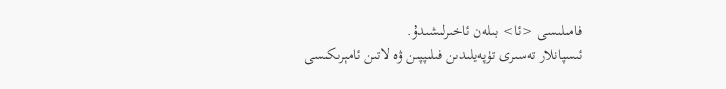فامىلىسى <ئا> بىلەن ئاخىرلىشىدۇ.
ئىسپانلار تەسىرى تۈپەيلىدىن فىلىپپىن ۋە لاتىن ئامېرىكىسى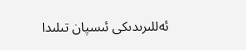ئەللىرىدىكى ئىسپان تىلىدا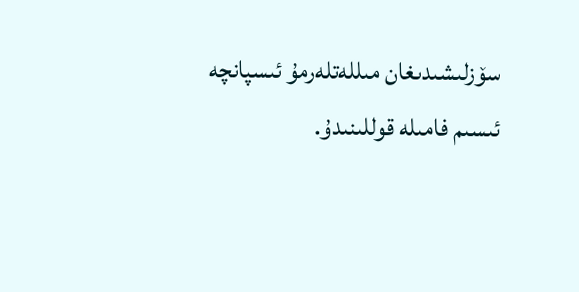سۆزلىشىدىغان مىللەتلەرمۇ ئىسپانچە ئىسىم فامىلە قوللىنىدۇ.